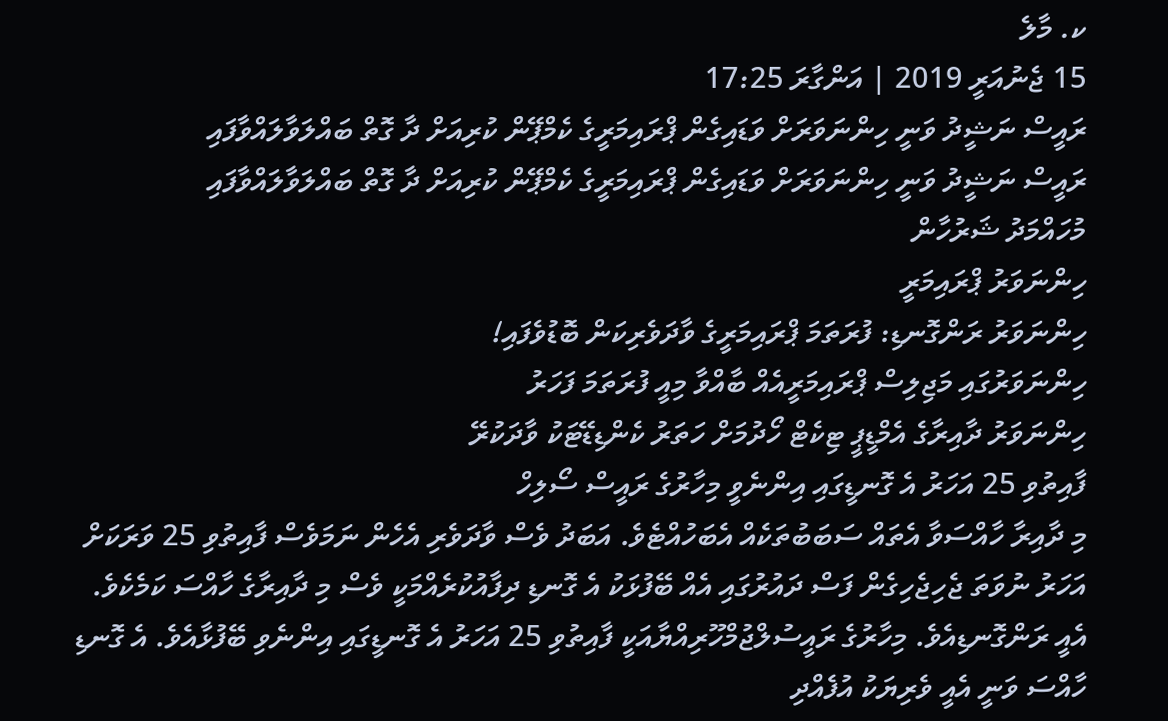ކ. މާލެ
15 ޖެނުއަރީ 2019 | އަންގާރަ 17:25
ރައީސް ނަޝީދު ވަނީ ހިންނަވަރަށް ވަޑައިގެން ޕްރައިމަރީގެ ކެމްޕޭން ކުރިއަށް ދާ ގޮތް ބައްލަވާލައްވާފައި
ރައީސް ނަޝީދު ވަނީ ހިންނަވަރަށް ވަޑައިގެން ޕްރައިމަރީގެ ކެމްޕޭން ކުރިއަށް ދާ ގޮތް ބައްލަވާލައްވާފައި
މުހައްމަދު ޝަރުހާން
ހިންނަވަރު ޕްރައިމަރީ
ހިންނަވަރު ރަންގޮނޑި: ފުރަތަމަ ޕްރައިމަރީގެ ވާދަވެރިކަން ބޮޑުވެފައި!
ހިންނަވަރުގައި މަޖިލިސް ޕްރައިމަރީއެއް ބާއްވާ މިއީ ފުރަތަމަ ފަހަރު
ހިންނަވަރު ދާއިރާގެ އެމްޑީޕީ ޓިކެޓް ހޯދުމަށް ހަތަރު ކެންޑިޑޭޓަކު ވާދަކުރޭ
ފާއިތުވި 25 އަހަރު އެ ގޮނޑީގައި އިންނެވީ މިހާރުގެ ރައީސް ސޯލިހް
މި ދާއިރާ ހާއްސަވާ އެތައް ސަބަބުތަކެއް އެބަހުއްޓެވެ. އަބަދު ވެސް ވާދަވެރި އެހެން ނަމަވެސް ފާއިތުވި 25 ވަރަކަށް އަހަރު ނުވަތަ ޖެހިޖެހިގެން ފަސް ދައުރުގައި އެއް ބޭފުޅަކު އެ ގޮނޑި ދިފާއުކުރެއްމަކީ ވެސް މި ދާއިރާގެ ހާއްސަ ކަމެކެވެ. އެއީ ރަންގޮނޑިއެވެ. މިހާރުގެ ރައީސުލްޖުމްހޫރިއްޔާއަކީ ފާއިތުވި 25 އަހަރު އެ ގޮނޑީގައި އިންނެވި ބޭފުޅާއެވެ. އެ ގޮނޑި ހާއްސަ ވަނީ އެއީ ވެރިޔަކު އުފެއްދި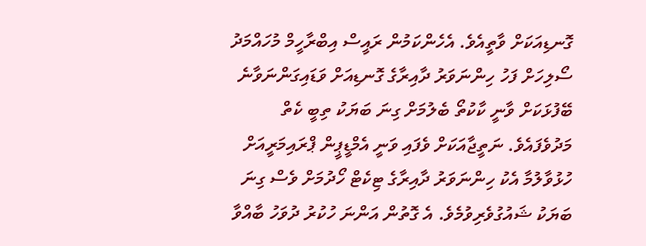ގޮނޑިއަކަށް ވާތީއެވެ. އެހެންކަމުން ރައީސް އިބްރާހީމް މުހައްމަދު ސޯލިހަށް ފަހު ހިންނަވަރު ދާއިރާގެ ގޮނޑިއަށް ވަޑައިގަންނަވާނެ ބޭފުޅަކަށް ވާނީ ކާކުތޯ ބެލުމަށް ގިނަ ބަޔަކު ތިބީ ކެތް މަދުވެފައެވެ. ނަތީޖާއަކަށް ވެފައި ވަނީ އެމްޑީޕީން ޕްރައިމަރީއަށް ހުޅުވާލުމާ އެކު ހިންނަވަރު ދާއިރާގެ ޓިކެޓް ހޯދުމަށް ވެސް ގިނަ ބަޔަކު ޝައުގުވެރިވުމެވެ. އެ ގޮތުން އަންނަ ހުކުރު ދުވަހު ބާއްވާ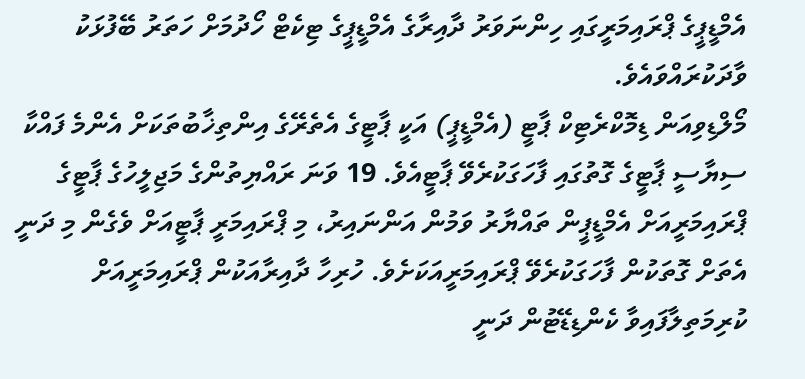އެމްޑީޕީގެ ޕްރައިމަރީގައި ހިންނަވަރު ދާއިރާގެ އެމްޑީޕީގެ ޓިކެޓް ހޯދުމަށް ހަތަރު ބޭފުޅަކު ވާދަކުރައްވައެވެ.
މޯލްޑިވިއަން ޑިމޮކްރެޓިކް ޕާޓީ (އެމްޑީޕީ) އަކީ ޕާޓީގެ އެތެރޭގެ އިންތިޚާބުތަކަށް އެންމެ ފައްކާ ސިޔާސީ ޕާޓީގެ ގޮތުގައި ފާހަގަކުރެވޭ ޕާޓީއެވެ. 19 ވަނަ ރައްޔިތުންގެ މަޖިލީހުގެ ޕާޓީގެ ޕްރައިމަރީއަށް އެމްޑީޕީން ތައްޔާރު ވަމުން އަންނައިރު، މި ޕްރައިމަރީ ޕާޓީއަށް ވެގެން މި ދަނީ އެތަށް ގޮތަކުން ފާހަގަކުރެވޭ ޕްރައިމަރީއަކަށެވެ. ހުރިހާ ދާއިރާއަކުން ޕްރައިމަރީއަށް ކުރިމަތިލާފައިވާ ކެންޑިޑޭޓުން ދަނީ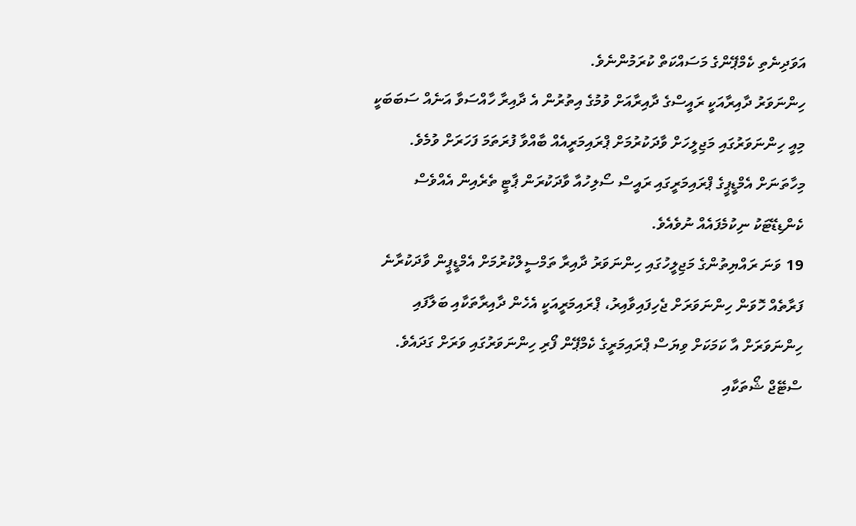އަވަދިނެތި ކެމްޕޭންގެ މަސައްކަތް ކުރަމުންނެވެ.
ހިންނަވަރު ދާއިރާއަކީ ރައީސްގެ ދާއިރާއަށް ވުމުގެ އިތުރުން އެ ދާއިރާ ހާއްސަވާ އަނެއް ސަބަބަކީ މިއީ ހިންނަވަރުގައި މަޖިލީހަށް ވާދަކުރުމަށް ޕްރައިމަރީއެއް ބާއްވާ ފުރަތަމަ ފަހަރަށް ވުމެވެ. މިހާތަނަށް އެމްޑީޕީގެ ޕްރައިމަރީގައި ރައީސް ސޯލިހުއާ ވާދަކުރަން ޕާޓީ ތެރެއިން އެއްވެސް ކެންޑިޑޭޓަކު ނިކުމެފައެއް ނުވެއެވެ.
19 ވަނަ ރައްޔިތުންގެ މަޖިލީހުގައި ހިންނަވަރު ދާއިރާ ތަމްސީލްކުރުމަށް އެމްޑީޕީން ވާދަކުރާނެ ފަރާތެއް ހޮވަން ހިންނަވަރަށް ޖެހިފައިވާއިރު، ޕްރައިމަރީއަކީ އެހެން ދާއިރާތަކާއި ބަލާފައި ހިންނަވަރަށް އާ ކަމަކަށް ވިޔަސް ޕްރައިމަރީގެ ކެމްޕޭން ފޯރި ހިންނަވަރުގައި ވަރަށް ގަދައެވެ. ސްޓޭޖް ޝޯތަކާއި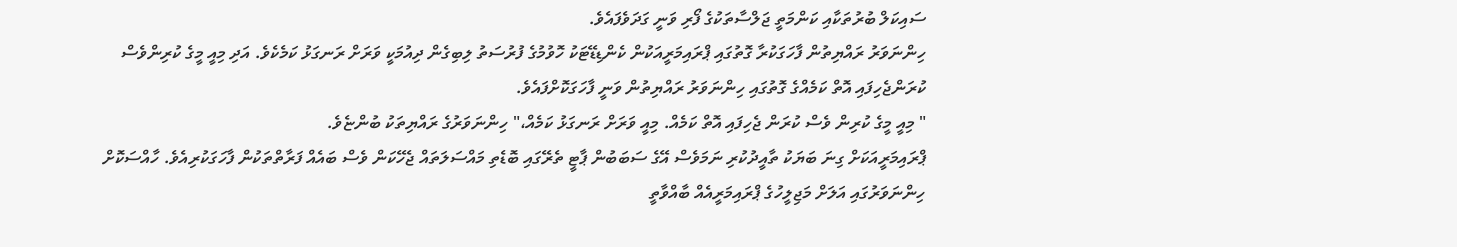ސައިކަލް ބުރުތަކާއި ކަންމަތީ ޖަލްސާތަކުގެ ފޯރި ވަނީ ގަދަވެފައެވެ.
ހިންނަވަރު ރައްޔިތުން ފާހަގަކުރާ ގޮތުގައި ޕްރައިމަރީއަކުން ކެންޑިޑޭޓަކު ހޮވުމުގެ ފުރުސަތު ލިބިގެން ދިއުމަކީ ވަރަށް ރަނގަޅު ކަމެކެވެ. އަދި މިއީ މީގެ ކުރިންވެސް ކުރަންޖެހިފައި އޮތް ކަމެއްގެ ގޮތުގައި ހިންނަވަރު ރައްޔިތުން ވަނީ ފާހަގަކޮށްފައެވެ.
" މިއީ މީގެ ކުރިން ވެސް ކުރަން ޖެހިފައި އޮތް ކަމެއް. މިއީ ވަރަށް ރަނގަޅު ކަމެއް،" ހިންނަވަރުގެ ރައްޔިތަކު ބުންޏެވެ.
ޕްރައިމަރީއަކަށް ގިނަ ބަޔަކު ތާއީދުކުރި ނަމަވެސް އޭގެ ސަބަބުން ޕާޓީ ތެރޭގައި ބޮޑެތި މައްސަލަތައް ޖެހޭކަން ވެސް ބައެއް ފަރާތްތަކުން ފާހަގަކުރިއެވެ. ހާއްސަކޮށް ހިންނަވަރުގައި އަލަށް މަޖިލީހުގެ ޕްރައިމަރީއެއް ބާއްވާތީ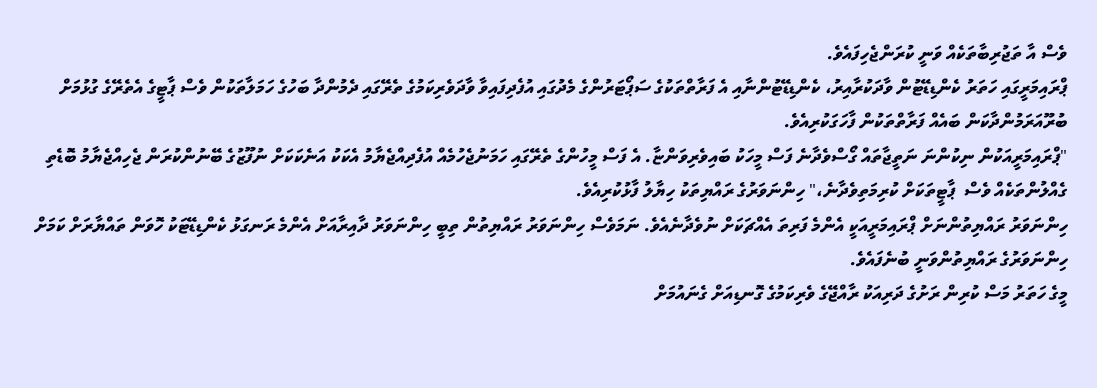ވެސް އާ ތަޖުރިބާތަކެއް ވަނީ ކުރަންޖެހިފައެވެ.
ޕްރައިމަރީގައި ހަތަރު ކެންޑިޑޭޓުން ވާދަކުރާއިރު، ކެންޑިޑޭޓުންނާއި އެ ފަރާތްތަކުގެ ސަޕޯޓަރުންގެ މެދުގައި އުފެދިފައިވާ ވާދަވެރިކަމުގެ ތެރޭގައި ދެމުންދާ ބަހުގެ ހަމަލާތަކުން ވެސް ޕާޓީގެ އެތެރޭގެ ގުޅުމަށް ބުރޫއަރަމުންދާކަން ބައެއް ފަރާތްތަކުން ފާހަގަކުރިއެވެ.
"ޕްރައިމަރީއަކުން ނިކުންނަ ނަތީޖާތައް ގޯސްވެދާނެ ފަސް މީހަކު ބައިވެރިވަންޏާ. އެ ފަސް މީހުންގެ ތެރޭގައި ހަމަނުޖެހުމެއް އުފެދިއްޖެޔާމު އެކަކު އަނެކަކަށް ނުފޫޒުގެ ބޭނުންކުރަން ޖެހިއްޖެޔާމު ބޮޑެތި ގެއްލުންތަކެއް ވެސް  ޕާޓީތަކަށް ކުރިމަތިވެދާނެ،" ހިންނަވަރުގެ ރައްޔިތަކު ހިޔާލު ފާޅުކުރިއެވެ.
ހިންނަވަރު ރައްޔިތުންނަށް ޕްރައިމަރީއަކީ އެންމެ ފަރިތަ އެއްޗަކަށް ނުވެދާނެއެވެ. ނަމަވެސް ހިންނަވަރު ރައްޔިތުން ތިބީ ހިންނަވަރު ދާއިރާއަށް އެންމެ ރަނގަޅު ކެންޑިޑޭޓަކު ހޮވަން ތައްޔާރަށް ކަމަށް ހިންނަވަރުގެ ރައްޔިތުންވަނީ ބުނެފައެވެ.
މީގެ ހަތަރު މަސް ކުރިން ރަށުގެ ދަރިއަކު ރާއްޖޭގެ ވެރިކަމުގެ ގޮނޑިއަށް ގެނައުމަށް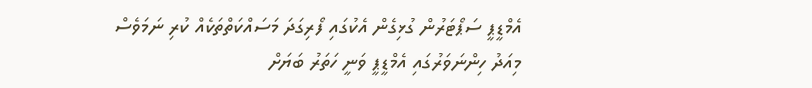އެމްޑީޕީ ސަޕޯޓަރުން ގުޅިގެން އެކުގައި ފޯރިގަދަ މަސައްކަތްތަކެއް ކުރި ނަމަވެސް މިއަދު ހިންނަވަރުގައި އެމްޑީޕީ ވަނީ ހަތަރު ބަޔަށް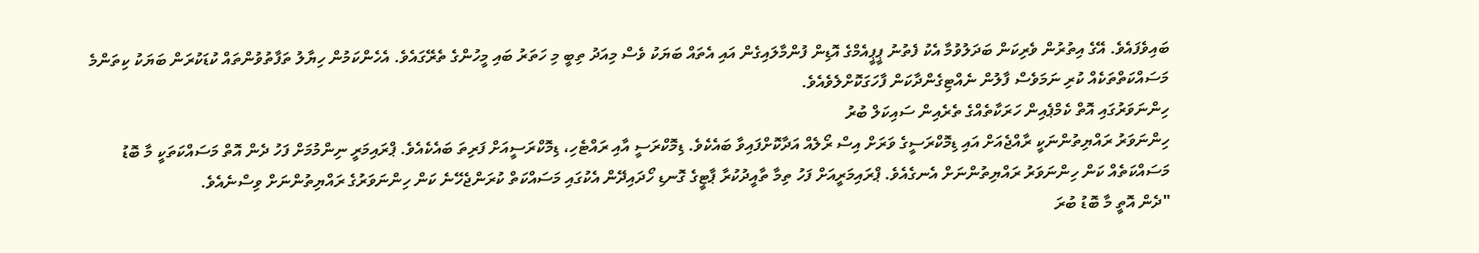ބައިވެފައެވެ. އޭގެ އިތުރުން ވެރިކަން ބަދަލުވުމާ އެކު ފެތުނު ޕީޕީއެމްގެ އޮޑިން ފުންމާލައިގެން އައި އެތައް ބަޔަކު ވެސް މިއަދު ތިބީ މި ހަތަރު ބައި މީހުންގެ ތެރޭގައެވެ. އެހެންކަމުން ހިޔާލު ތަފާތުވުންތައް ކުޑަކުރަން ބަޔަކު ކިތަންމެ މަސައްކަތްތަކެއް ކުރި ނަމަވެސް ފާލުން ނެއްޓިގެންދާކަން ފާހަގަކޮށްލެވެއެވެ.
ހިންނަވަރުގައި އޮތް ކެމްޕެއިން ހަރަކާތެއްގެ ތެރެއިން ސައިކަލް ބުރު
ހިންނަވަރު ރައްޔިތުންނަކީ ރާއްޖެއަށް އައި ޑިމޮކްރަސީގެ ވަރަށް އިސް ރޯލެއް އަދާކޮށްފައިވާ ބައެކެވެ. ޑިމޮކްރަސީ އާއި ރައްޓެހި، ޑިމޮކްރަސީއަށް ފަރިތަ ބައެކެއެވެ. ޕްރައިމަރީ ނިންމުމަށް ފަހު ދެން އޮތް މަސައްކަތަކީ މާ ބޮޑު މަސައްކަތެއް ކަން ހިންނަވަރު ރައްޔިތުންނަށް އެނގެއެވެ. ޕްރައިމަރީއަށް ފަހު ތިމާ ތާއީދުކުރާ ޕާޓީގެ ގޮނޑި ހޯދައިދޭން އެކުގައި މަސައްކަތް ކުރަންޖެހޭނެ ކަން ހިންނަވަރުގެ ރައްޔިތުންނަށް ވިސްނެއެވެ.
"ދެން އޮތީ މާ ބޮޑު ބުރަ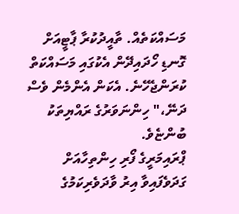މަސައްކަތެއް. ތާއީދުކުރާ ޕާޓީއަށް ގޮނޑި ހޯދައިދޭން އެކުގައި މަސައްކަތް ކުރަންޖެހޭނެ. އެކަން އެންމެން ވެސް ދަނޭ،" ހިންނަވަރުގެ ރައްޔިތަކު ބުންޏެވެ.
ޕްރައިމަރީގެ ފޯރި ހިންތިހާއަށް ގަދަވެފައިވާ އިރު ވާދަވެރިކަމުގެ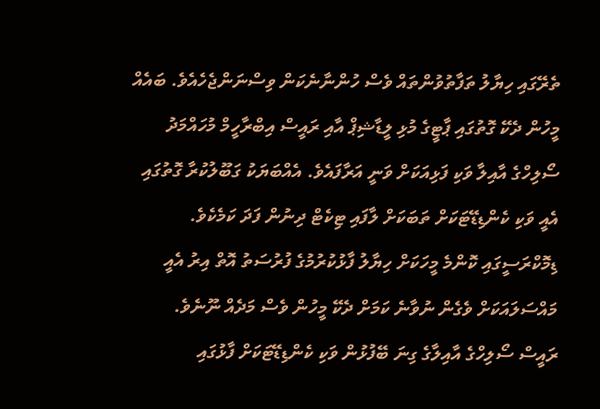ތެރޭގައި ހިޔާލު ތަފާތުވުންތައް ވެސް ހުންނާނެކަން ވިސްނަންޖެހެއެވެ. ބައެއް މީހުން ދެކޭ ގޮތުގައި ޕާޓީގެ މުޅި ލީޑާޝިޕް އާއި ރައީސް އިބްރާހީމް މުހައްމަދު ސޯލިހްގެ އާއިލާ ވަކި ފަޅިއަކަށް ވަނީ އަރާފައެވެ. އެއްބަޔަކު ގަބޫލުކުރާ ގޮތުގައި އެއީ ވަކި ކެންޑިޑޭޓަކަށް ތަބަކަށް ލާފައި ޓިކެޓް ދިނުން ފަދަ ކަމެކެވެ. ޑިމޮކްރަސީގައި ކޮންމެ މީހަކަށް ހިޔާލު ފާޅުކުރުމުގެ ފުރުސަތު އޮތް އިރު އެއީ މައްސަލައަކަށް ވެގެން ނުވާނެ ކަމަށް ދެކޭ މީހުން ވެސް މަދެއް ނޫނެވެ.
ރައީސް ސޯލިހްގެ އާއިލާގެ ގިނަ ބޭފުޅުން ވަކި ކެންޑިޑޭޓަކަށް ފާޅުގައި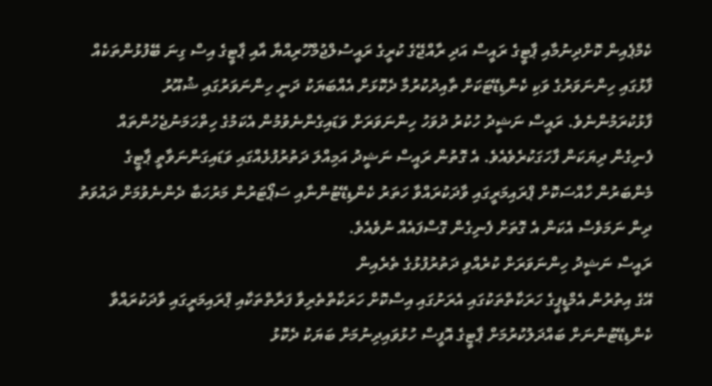ކެމްޕެއިން ކޮށްދިނުމާއި ޕާޓީގެ ރައީސް އަދި ރާއްޖޭގެ ކުރީގެ ރައީސުލްޖުމްހޫރިއްޔާ އާއި ޕާޓީގެ އިސް ގިނަ ބޭފުޅުންތަކެއް ފާޅުގައި ހިންނަވަރުގެ ވަކި ކެންޑިޑޭޓަކަށް ތާއިދުކުރުމާ ދެކޮޅަށް އެއްބަޔަކު ދަނީ ހިންނަވަރުގައި ޝުއޫރު ފާޅުކުރަމުންނެވެ. ރައީސް ނަޝީދު ހުކުރު ދުވަހު ހިންނަވަރަށް ވަޑައިގެންނެވުމުން އެކަމުގެ ހިތްހަމަނުޖެހުންތައް ފެނިގެން ދިޔަކަން ފާހަގަކުރެވެއެވެ. އެ ގޮތުން ރައީސް ނަޝީދު އަމިއްލަ ދަތުރުފުޅެއްގައި ވަޑައިގަންނަވާތީ ޕާޓީގެ މެންބަރުން ހާއްސަކޮށް ޕްރައިމަރީގައި ވާދަކުރައްވާ ހަތަރު ކެންޑިޑޭޓުންނާއި ސަޕޯޓަރުން މަރުހަބާ ދެންނެވުމަށް ދައުވަތު ދިން ނަމަވެސް އެކަން އެ ގޮތަށް ފެނިގެން ގޮސްފައެއް ނުވެއެވެ.
ރައީސް ނަޝީދު ހިންނަވަރަށް ކުރެއްވި ދަތުރުފުޅުގެ ތެރެއިން
އޭގެ އިތުރުން އެމްޑީޕީގެ ހަރަކާތްތަކުގައި އެރަށުގައި އިސްކޮށް ހަރަކާތްތެރިވާ ފަރާތްތަކާއި ޕްރައިމަރީގައި ވާދަކުރައްވާ ކެންޑިޑޭޓުންނަށް ބައްދަލުކުރުމަށް ޕާޓީގެ އޮފީސް ހުޅުވައިދިނުމަށް ބަޔަކު ދެކޮޅު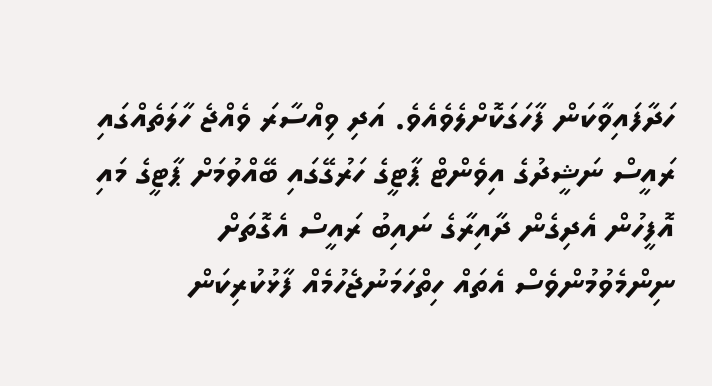ހަދާފައިވާކަން ފާހަގަކޮށްލެވެއެވެ. އަދި ވިއްސާރަ ވެއްޖެ ހާލަތެއްގައި ރައީސް ނަޝީދުގެ އިވެންޓް ޕާޓީގެ ހަރުގޭގައި ބޭއްވުމަށް ޕާޓީގެ މައި އޮފީހުން އެދިގެން ދާއިރާގެ ނައިބު ރައީސް އެގޮތަށް ނިންމެވުމުންވެސް އެތައް ހިތްހަމަނުޖެހުމެއް ފާޅުކުރިކަން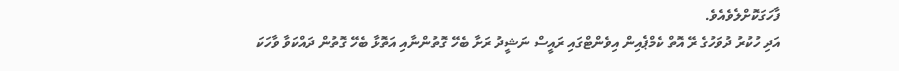ފާހަގަކޮށްލެވެއެވެ.
އަދި ހުކުރު ދުވަހުގެ ރޭ އޮތް ކެމްޕެއިން އިވެންޓްގައި ރައީސް ނަޝީދު ރަށާ ބެހޭ ގޮތުންނާއި އަތޮޅާ ބެހޭ ގޮތުން ދައްކަވާ ވާހަކަ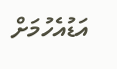އަޑުއެހުމަށް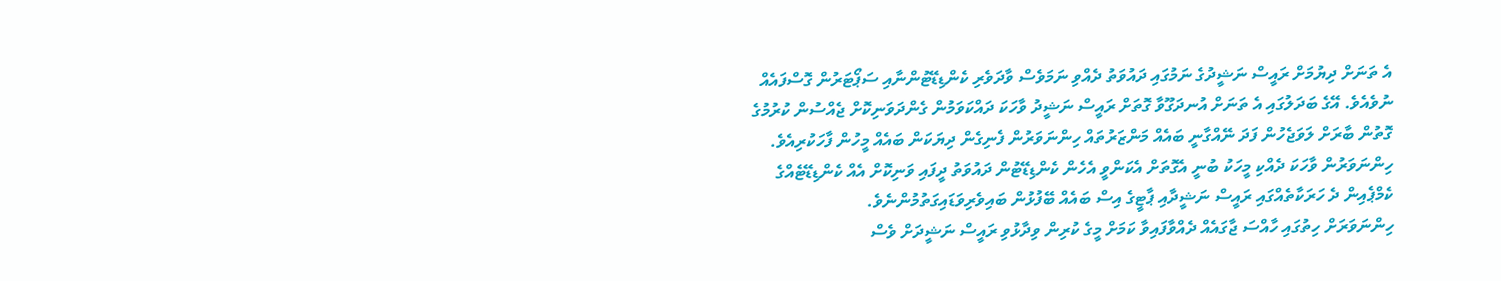އެ ތަނަށް ދިޔުމަށް ރައީސް ނަޝީދުގެ ނަމުގައި ދައުވަތު ދެއްވި ނަމަވެސް ވާދަވެރި ކެންޑިޑޭޓުންނާއި ސަޕޯޓަރުން ގޮސްފައެއް ނުވެއެވެ. އޭގެ ބަދަލުގައި އެ ތަނަށް އުނދަގޫވާ ގޮތަށް ރައީސް ނަޝީދު ވާހަކަ ދައްކަވަމުން ގެންދަވަނިކޮށް ޖެއްސުން ކުރުމުގެ ގޮތުން ބާރަށް ލަވަޖެހުން ފަދަ ނޭއްގާނީ ބައެއް މަންޒަރުތައް ހިންނަވަރުން ފެނިގެން ދިޔަކަން ބައެއް މީހުން ފާހަކުރިއެވެ.
ހިންނަވަރުން ވާހަކަ ދެއްކި މީހަކު ބުނީ އެގޮތަށް އެކަންވީ އެހެން ކެންޑިޑޭޓުން ދައުވަތު ދީފައި ވަނިކޮށް އެއް ކެންޑިޑޭޓެއްގެ ކެމްޕެއިން ދެ ހަރަކާތެއްގައި ރައީސް ނަޝީދާއި ޕާޓީގެ އިސް ބައެއް ބޭފުޅުން ބައިވެރިވަޑައިގަތުމުންނެވެ.
ހިންނަވަރަށް ހިތުގައި ހާއްސަ ޖާގައެއް ދެއްވާފައިވާ ކަމަށް މީގެ ކުރިން ވިދާޅުވި ރައީސް ނަޝީދަށް ވެސް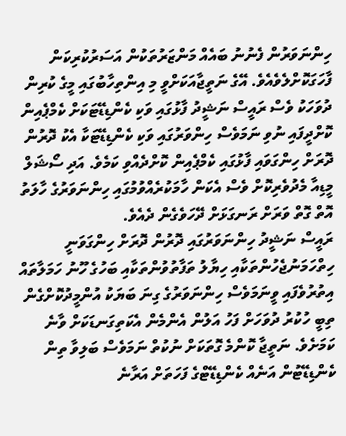ހިންނަވަރުން ފެނުނު ބައެއް މަންޒަރުތަކުން އަސަރުކުރިކަން ފާހަގަކޮށްލެވެއެވެ. އޭގެ ނަތީޖާއަކަށްވީ މި އިންތިހާބުގައި މީގެ ކުރިން ދުވަހަކު ވެސް ރައީސް ނަޝީދު ފާޅުގައި ވަކި ކެންޑިޑޭޓަކަށް ކެމްޕެއިން ކޮށްދީފައި ނުވި ނަމަވެސް ހިންވަރުގައި ވަކި ކެންޑިޑޭޓަކާ އެކު ދޮރުން ދޮރަށް ހިންގަވައި ފާޅުގައި ކެމްޕެއިން ކޮށްދެއްވި ކަމެވެ. އަދި ސޯޝަލް މީޑިއާ މެދުވެރިކޮށް ވެސް އެކަން ހާމަކުރެއްވުމުގައި ހިންނަވަރުގެ ހާލަތު އޮތް ގޮތް ވަރަށް ރަނގަޅަށް ދޭހަވެގެން ދެއެވެ.
ރައީސް ނަޝީދު ހިންނަވަރުގައި ދޮރުން ދޮރަށް ހިންގަވަނީ
ހިތްހަމަނުޖެހުންތަކާއި ހިޔާލު ތަފާތުވުންތަކާއި ބަހުގެ ހޫނު ހަމަލާތައް އިތުރުވެފައި ވީނަމަވެސް ހިންނަވަރުގެ ގިނަ ބަޔަކު އުންމީދުކޮށްގެން ތިބީ ހުކުރު ދުވަހަށް ފަހު އަލުން އެންމެން އެކަތިގަނޑަކަށް ވާނެ ކަމަށެވެ. ނަތީޖާ ކޮންމެ ގޮތަކަށް ނުކުތް ނަމަވެސް ބަލިވާ ތިން ކެންޑިޑޭޓުން އަނެއް ކެންޑިޑޭޓްގެ ފަހަތަށް އަރާނެ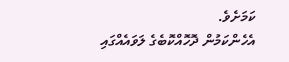ކަމަށެވެ.
އެހެންކަމުން ދޮހޮއްކޮބެގެ ލަވައެއްގައި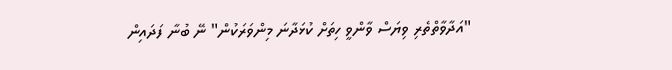"އަދާވާތްތެރި ވިޔަސް ވާންވީ ހިތަށް ކުޅަދާނަ މިންވަރަކުން" ނޭ ބުނާ ފަދައިން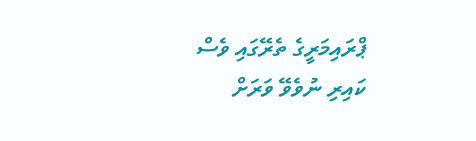ޕްރައިމަރީގެ ތެރޭގައި ވެސް ކައިރި ނުވެވޭ ވަރަށް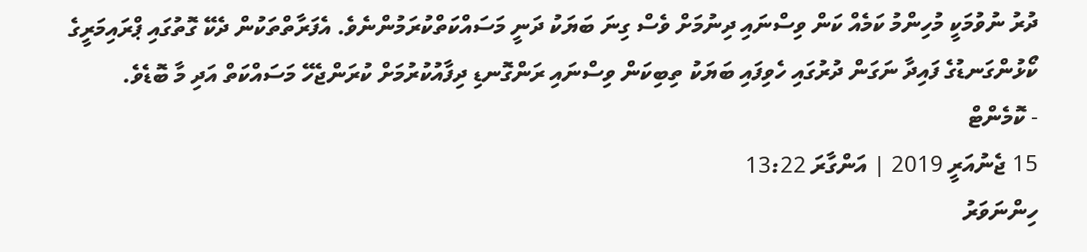ދުރު ނުވުމަކީ މުހިންމު ކަމެއް ކަން ވިސްނައި ދިނުމަށް ވެސް ގިނަ ބަޔަކު ދަނީ މަސައްކަތްކުރަމުންނެވެ. އެފަރާތްތަކުން ދެކޭ ގޮތުގައި ޕްރައިމަރީގެ ކޯޅުންގަނޑުގެ ފައިދާ ނަގަން ދުރުގައި ހެވިފައި ބަޔަކު ތިބިކަން ވިސްނައި ރަންގޮނޑި ދިފާއުކުރުމަށް ކުރަންޖެހޭ މަސައްކަތް އަދި މާ ބޮޑެވެ.
- ކޮމެންޓް
15 ޖެނުއަރީ 2019 | އަންގާރަ 13:22
ހިންނަވަރު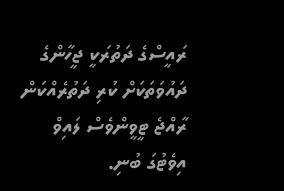ރައީސްގެ ދަތުރަކީ ޖީހާންގެ ދައުވަތަކަށް ކުރި ދަތުރެއްކަން ރާއްޖެ ޓީވީންވެސް ލައިވް އިވެޓުގަ ބުނި.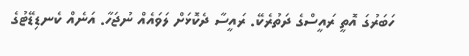ހަބަރުގަ އޮތީ ރައީސްގެ ދަތުރެކޭ. ރައީސާ ދެކޮޅަށް ލަވައެއް ނުޖަހާ. އަނެއް ކެނޑިޑޭޓުގެ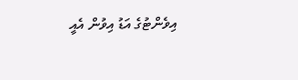އިވެންޓުގެ އަޑު އިވުން އެއީ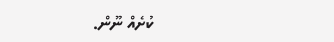ކުށެއް ނޫން.